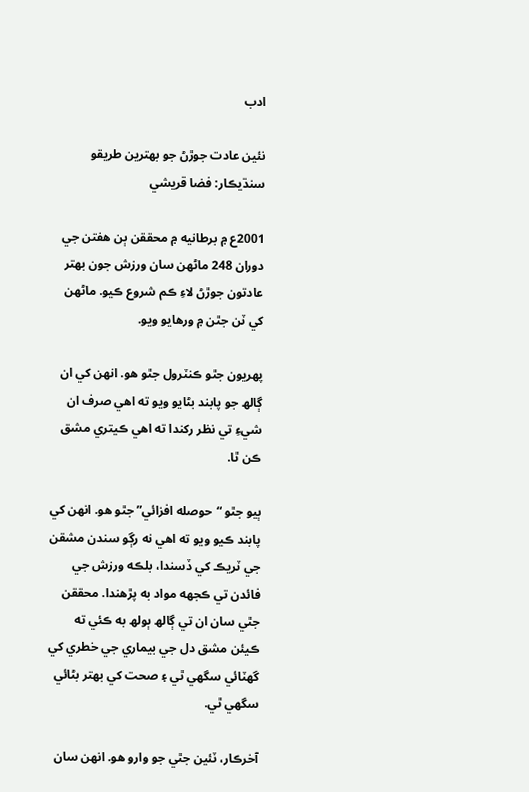ادب

نئين عادت جوڙڻ جو بهترين طريقو سنڌيڪار: فضا قريشي

2001ع ۾ برطانيه ۾ محققن ٻن هفتن جي دوران 248 ماڻهن سان ورزش جون بهتر عادتون جوڙڻ لاءِ ڪم شروع ڪيو. ماڻهن کي ٽن جٿن ۾ ورهايو ويو.

پهريون جٿو ڪنٽرول جٿو هو. انهن کي ان ڳالھ جو پابند بڻايو ويو ته اهي صرف ان شيءِ تي نظر رکندا ته اهي ڪيتري مشق ڪن ٿا.

ٻيو جٿو “حوصله افزائي” جٿو هو. انهن کي پابند ڪيو ويو ته اهي نه رڳو سندن مشقن جي ٽريڪ کي ڏسندا، بلڪه ورزش جي فائدن تي ڪجهه مواد به پڙهندا. محققن جٿي سان ان تي ڳالھ ٻولھ به ڪئي ته ڪيئن مشق دل جي بيماري جي خطري کي گهٽائي سگهي ٿي ۽ صحت کي بهتر بڻائي سگهي ٿي.

آخرڪار، ٽئين جٿي جو وارو هو. انهن سان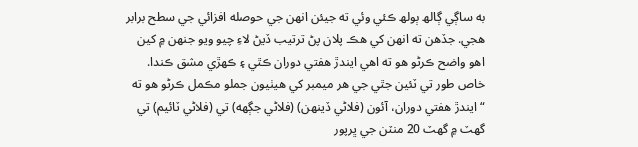به ساڳي ڳالھ ٻولھ ڪئي وئي ته جيئن انهن جي حوصله افزائي جي سطح برابر هجي. جڏهن ته انهن کي هڪ پلان پڻ ترتيب ڏيڻ لاءِ چيو ويو جنهن ۾ کين اهو واضح ڪرڻو هو ته اهي ايندڙ هفتي دوران ڪٿي ۽ ڪهڙي مشق ڪندا. خاص طور تي ٽئين جٿي جي هر ميمبر کي هيٺيون جملو مڪمل ڪرڻو هو ته “ايندڙ هفتي دوران، آئون (فلاڻي ڏينهن) (فلاڻي جڳهه) تي (فلاڻي ٽائيم) تي گهٽ ۾ گهٽ 20 منٽن جي ڀرپور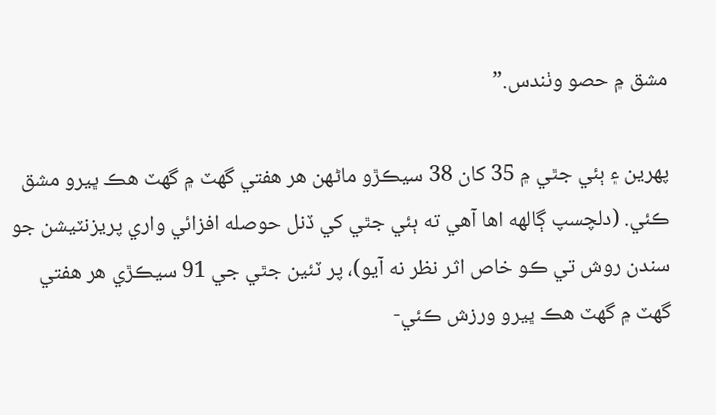مشق ۾ حصو وٺندس.”

پهرين ۽ ٻئي جٿي ۾ 35 کان 38 سيڪڙو ماڻهن هر هفتي گهٽ ۾ گهٽ هڪ ڀيرو مشق ڪئي. (دلچسپ ڳالهه اها آهي ته ٻئي جٿي کي ڏنل حوصله افزائي واري پريزنٽيشن جو سندن روش تي ڪو خاص اثر نظر نه آيو)، پر ٽئين جٿي جي 91 سيڪڙي هر هفتي گهٽ ۾ گهٽ هڪ ڀيرو ورزش ڪئي-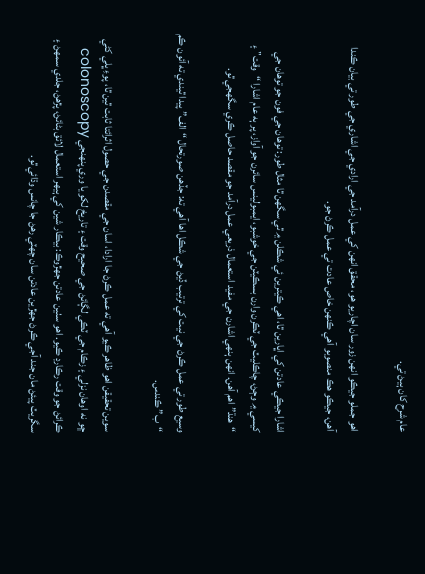عام شرح کان ٻيڻ تي.

اهو جملو جيڪو انهن زور سان اچاريو هو، محقق انهن کي عمل درآمد جي ارادي جي اشاري جي طور تي بيان ڪندا آهن، جيڪو هڪ منصوبو آهي ڪنهن خاص عادت تي عمل ڪرڻ جو.

اشارا جيڪي عادتن کي اڀارين ٿا، اهي ڪيترين ئي شڪلن ۾ ٿي سگھن ٿا مثال طور: توهان جي فون جو توهان جي کيسي ۾ وڄڻ، چاڪليٽ جي ٽڪرن وارن بسڪيٽن جي خوشبو، ايمبولينس سائرن جو آواز، پر ٻه عام اشارا “وقت” ۽ “هنڌ” اهم آهن. انهن ٻنهي اشارن جي مفيد استعمال ذريعي عمل درآمد جو مقصد حاصل ڪري سگھجي ٿو.

وسيع طور تي عمل ڪرڻ جي نيت کي ترتيب ڏيڻ جي شڪل اها آهي ته: جڏهن صورتحال “الف” پيدا ٿيندي ته آئون ڪم “ب” ڪندس.

سوين تحقيقن اهو ظاهر ڪيو آهي ته عمل ڪرڻ جا ارادا، اسان جي مقصدن جي حصول اثرائتا ثابت ٿين ٿا، پوءِ ڀلي کڻي ڇو نه اوهان نزلي ۽ زڪام جي ٽڪي لڳائڻ جي صحيح وقت ۽ تاريخ لکو يا وري پنهنجي colonoscopy ڪرائڻ جو وقت رڪارڊ ڪيو. اهو سٺين عادتن جهڙوڪ: بيڪار شين کي ٻيهر استعمال لائق بڻائڻ، پڙهڻ، جلدي سمهڻ ۽  سگريٽ پيئڻ مان جند آجي ڪرڻ جهڙين عادتن سان چهٽي رهڻ جا چانس وڌائي ٿو.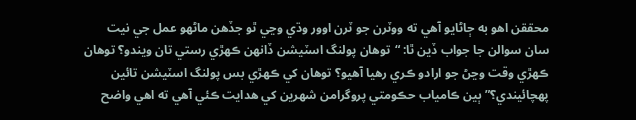محققن اهو به ڄاڻايو آهي ته ووٽرن جو ٽرن اوور وڌي وڃي ٿو جڏهن ماڻهو عمل جي نيت سان سوالن جا جواب ڏين ٿا: “توهان پولنگ اسٽيشن ڏانهن ڪهڙي رستي تان ويندو؟ توهان ڪهڙي وقت وڃڻ جو ارادو ڪري رهيا آهيو؟ توهان کي ڪهڙي بس پولنگ اسٽيشن تائين پهچائيندي؟” ٻين ڪامياب حڪومتي پروگرامن شهرين کي هدايت ڪئي آهي ته اهي واضح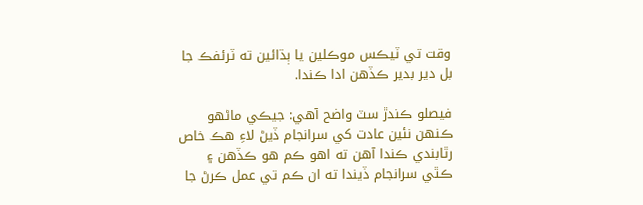وقت تي ٽيڪس موڪلين يا ٻڌائين ته ٽرئفڪ جا بل دير بدير ڪڏهن ادا ڪندا.

فيصلو ڪندڙ سٽ واضح آهي: جيڪي ماڻهو ڪنهن نئين عادت کي سرانجام ڏيڻ لاءِ هڪ خاص رٿابندي ڪندا آهن ته اهو ڪم هو ڪڏهن ۽ ڪٿي سرانجام ڏيندا ته ان ڪم تي عمل ڪرڻ جا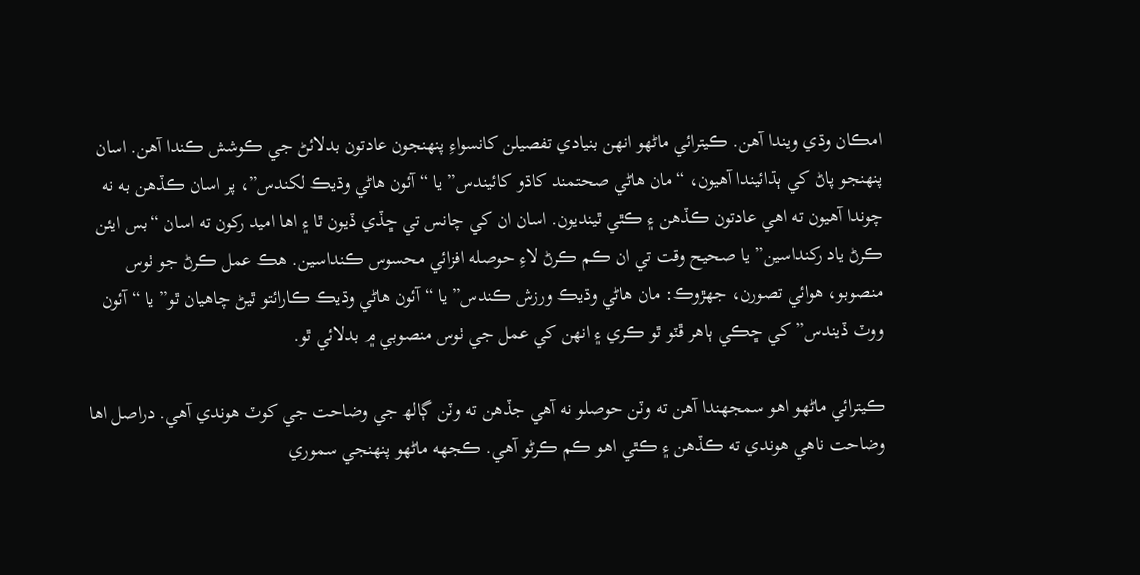امڪان وڌي ويندا آهن. ڪيترائي ماڻهو انهن بنيادي تفصيلن کانسواءِ پنهنجون عادتون بدلائڻ جي ڪوشش ڪندا آهن. اسان پنهنجو پاڻ کي ٻڌائيندا آهيون، “مان هاڻي صحتمند کاڌو کائيندس” يا “آئون هاڻي وڌيڪ لکندس”، پر اسان ڪڏهن به نه چوندا آهيون ته اهي عادتون ڪڏهن ۽ ڪٿي ٿينديون. اسان ان کي چانس تي ڇڏي ڏيون ٿا ۽ اها اميد رکون ته اسان “بس ايئن ڪرڻ ياد رکنداسين” يا صحيح وقت تي ان ڪم ڪرڻ لاءِ حوصله افزائي محسوس ڪنداسين. هڪ عمل ڪرڻ جو ٺوس منصوبو، هوائي تصورن، جهڙوڪ: مان هاڻي وڌيڪ ورزش ڪندس” يا “آئون هاڻي وڌيڪ ڪارائتو ٿيڻ چاهيان ٿو” يا “آئون ووٽ ڏيندس” کي ڇڪي ٻاهر ڦٽو ٿو ڪري ۽ انهن کي عمل جي ٺوس منصوبي ۾ بدلائي ٿو.

ڪيترائي ماڻهو اهو سمجهندا آهن ته وٽن حوصلو نه آهي جڏهن ته وٽن ڳالھ جي وضاحت جي کوٽ هوندي آهي. دراصل اها وضاحت ناهي هوندي ته ڪڏهن ۽ ڪٿي اهو ڪم ڪرڻو آهي. ڪجهه ماڻهو پنهنجي سموري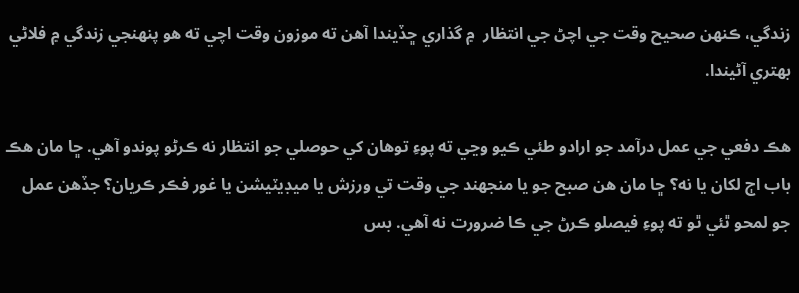زندگي، ڪنهن صحيح وقت جي اچڻ جي انتظار  ۾ گذاري ڇڏيندا آهن ته موزون وقت اچي ته هو پنهنجي زندگي ۾ فلاڻي بهتري آڻيندا.

هڪ دفعي جي عمل درآمد جو ارادو طئي ڪيو وڃي ته پوءِ توهان کي حوصلي جو انتظار نه ڪرڻو پوندو آهي. ڇا مان هڪ باب اڄ لکان يا نه؟ ڇا مان هن صبح جو يا منجھند جي وقت تي ورزش يا ميڊيٽيشن يا غور فڪر ڪريان؟ جڏهن عمل جو لمحو ٿئي ٿو ته پوءِ فيصلو ڪرڻ جي ڪا ضرورت نه آهي. بس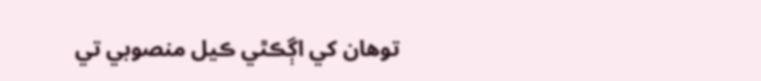توهان کي اڳڪٿي ڪيل منصوبي تي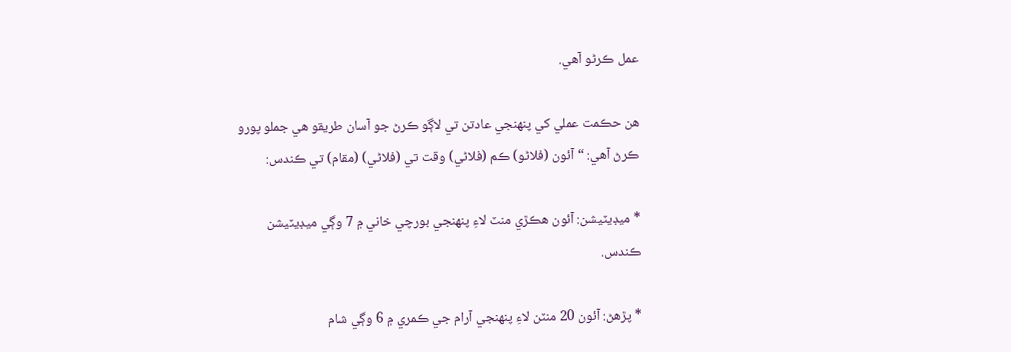عمل ڪرڻو آهي.

هن حڪمت عملي کي پنهنجي عادتن تي لاڳو ڪرڻ جو آسان طريقو هي جملو پورو ڪرڻ آهي: “آئون (فلاڻو) ڪم (فلاڻي) وقت تي (فلاڻي) (مقام) تي ڪندس:

* ميڊيٽيشن: آئون هڪڙي منٽ لاءِ پنهنجي بورچي خاني ۾ 7 وڳي ميڊيٽيشن ڪندس.

* پڙهڻ: آئون 20 منٽن لاءِ پنهنجي آرام جي ڪمري ۾ 6 وڳي شام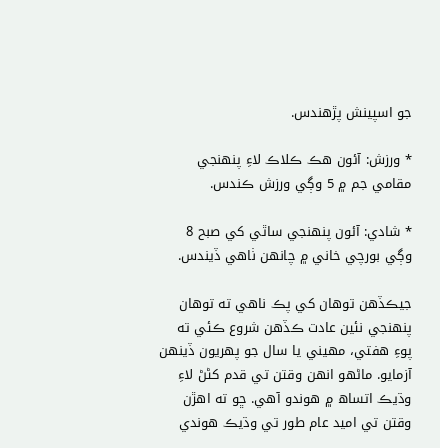جو اسپينش پڙهندس.

* ورزش: آئون هڪ ڪلاڪ لاءِ پنهنجي مقامي جم ۾ 5 وڳي ورزش ڪندس.

* شادي: آئون پنهنجي ساٿي کي صبح 8 وڳي بورچي خاني ۾ چانهن ٺاهي ڏيندس.

جيڪڏهن توهان کي پڪ ناهي ته توهان پنهنجي نئين عادت ڪڏهن شروع ڪئي ته پوءِ هفتي، مهيني يا سال جو پهريون ڏينهن آزمايو. ماڻهو انهن وقتن تي قدم کڻڻ لاءِ وڌيڪ اتساھ ۾ هوندو آهي. ڇو ته اهڙن وقتن تي اميد عام طور تي وڌيڪ هوندي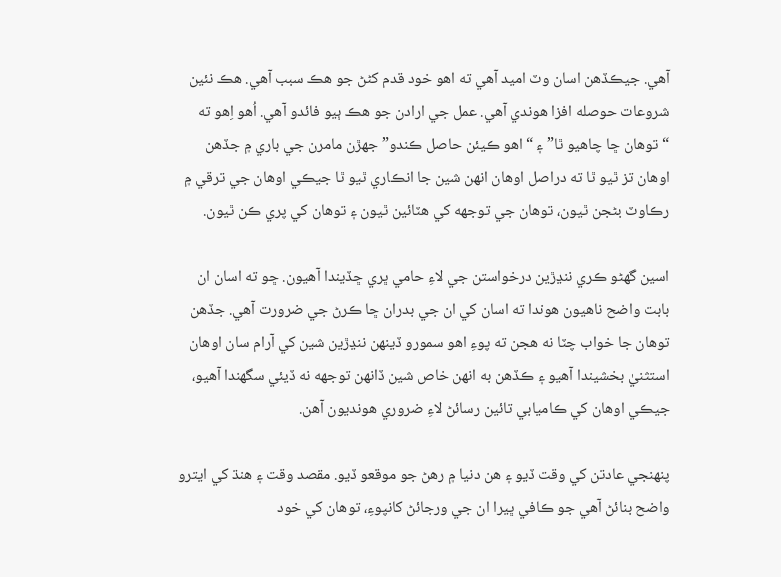آهي. جيڪڏهن اسان وٽ اميد آهي ته اهو خود قدم کڻڻ جو هڪ سبب آهي. هڪ نئين شروعات حوصله افزا هوندي آهي. عمل جي ارادن جو هڪ ٻيو فائدو آهي. اُهو اِهو ته “توهان ڇا چاهيو ٿا” ۽ “اهو ڪيئن حاصل ڪندو” جهڙن مامرن جي باري ۾ جڏهن اوهان تز ٿيو ٿا ته دراصل اوهان انهن شين جا انڪاري ٿيو ٿا جيڪي اوهان جي ترقي ۾ رڪاوٽ بڻجن ٿيون، توهان جي توجهه کي هٽائين ٿيون ۽ توهان کي پري ڪن ٿيون.

اسين گهڻو ڪري ننڍڙين درخواستن جي لاءِ حامي ڀري ڇڏيندا آهيون. ڇو ته اسان ان بابت واضح ناهيون هوندا ته اسان کي ان جي بدران ڇا ڪرڻ جي ضرورت آهي. جڏهن توهان جا خواب چٽا نه هجن ته پوءِ اهو سمورو ڏينهن ننڍڙين شين کي آرام سان اوهان استثنيٰ بخشيندا آهيو ۽ ڪڏهن به انهن خاص شين ڏانهن توجهه نه ڏيئي سگھندا آهيو، جيڪي اوهان کي ڪاميابي تائين رسائڻ لاءِ ضروري هونديون آهن.

پنهنجي عادتن کي وقت ڏيو ۽ هن دنيا ۾ رهڻ جو موقعو ڏيو. مقصد وقت ۽ هنڌ کي ايترو واضح بنائڻ آهي جو ڪافي ڀيرا ان جي ورجائڻ کانپوءِ، توهان کي خود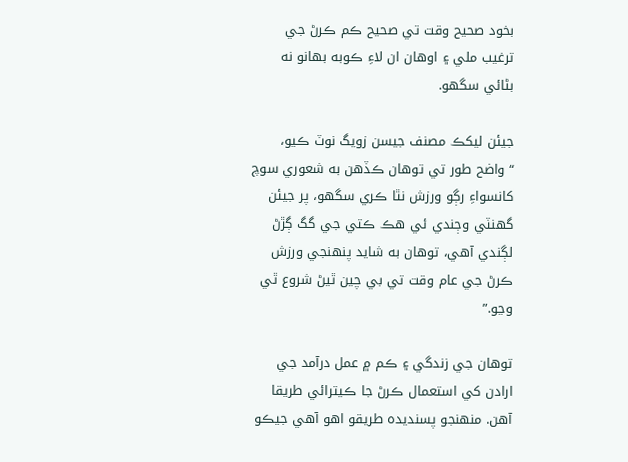بخود صحيح وقت تي صحيح ڪم ڪرڻ جي ترغيب ملي ۽ اوهان ان لاءِ ڪوبه بهانو نه بڻائي سگھو.

جيئن ليکڪ مصنف جيسن زويگ نوٽ ڪيو، “واضح طور تي توهان ڪڏهن به شعوري سوچ کانسواءِ رڳو ورزش نٿا ڪري سگھو، پر جيئن گھنٽي وڄندي ئي هڪ ڪتي جي گگ ڳڙڻ لڳندي آهي، توهان به شايد پنهنجي ورزش ڪرڻ جي عام وقت تي بي چين ٿيڻ شروع ٿي وڃو.”

توهان جي زندگي ۽ ڪم ۾ عمل درآمد جي ارادن کي استعمال ڪرڻ جا ڪيترائي طريقا آهن. منهنجو پسنديده طريقو اهو آهي جيڪو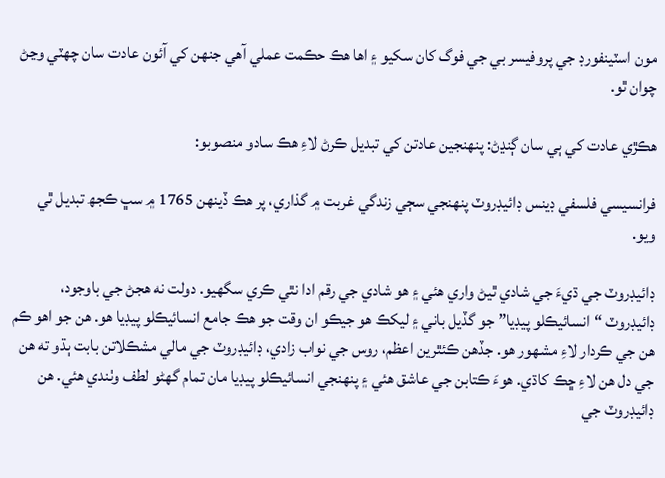مون اسٽينفورڊ جي پروفيسر بي جي فوگ کان سکيو ۽ اها هڪ حڪمت عملي آهي جنهن کي آئون عادت سان چهٽي وڃڻ چوان ٿو.

هڪڙي عادت کي ٻي سان ڳنڍڻ: پنهنجين عادتن کي تبديل ڪرڻ لاءِ هڪ سادو منصوبو:

فرانسيسي فلسفي ڊينس ڊائيڊروٽ پنهنجي سڄي زندگي غربت ۾ گذاري، پر هڪ ڏينهن 1765 ۾ سڀ ڪجھ تبديل ٿي ويو.

ڊائيڊروٽ جي ڌيءَ جي شادي ٿيڻ واري هئي ۽ هو شادي جي رقم ادا نٿي ڪري سگهيو. دولت نه هجڻ جي باوجود، ڊائيڊروٽ “انسائيڪلو پيڊيا” جو گڏيل باني ۽ ليکڪ هو جيڪو ان وقت جو هڪ جامع انسائيڪلو پيڊيا هو. هن جو اهو ڪم هن جي ڪردار لاءِ مشهور هو. جڏهن ڪئٿرين اعظم، روس جي نواب زادي، ڊائيڊروٽ جي مالي مشڪلاتن بابت ٻڌو ته هن جي دل هن لاءِ ڇڪ کاڌي. هوءَ ڪتابن جي عاشق هئي ۽ پنهنجي انسائيڪلو پيڊيا مان تمام گهڻو لطف وٺندي هئي. هن ڊائيڊروٽ جي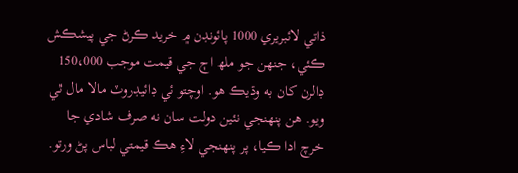ذاتي لائبريري 1000 پائونڊن ۾ خريد ڪرڻ جي پيشڪش ڪئي، جنهن جو ملھ اڄ جي قيمت موجب 150،000 ڊالرن کان به وڌيڪ هو. اوچتو ئي ڊائيڊروٽ مالا مال ٿي ويو. هن پنهنجي نئين دولت سان نه صرف شادي جا خرچ ادا ڪيا، پر پنهنجي لاءِ هڪ قيمتي لباس پڻ ورتو.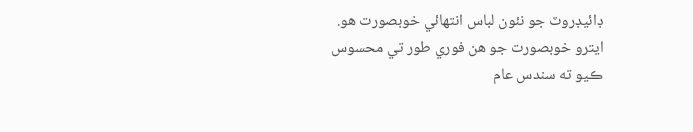ڊائيڊروٽ جو نئون لباس انتهائي خوبصورت هو. ايترو خوبصورت جو هن فوري طور تي محسوس ڪيو ته سندس عام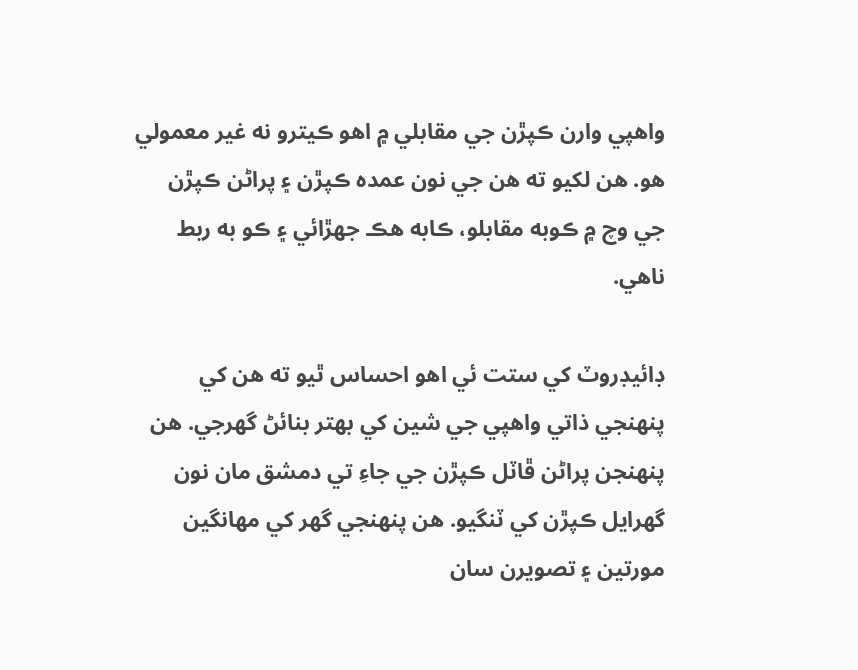واهپي وارن ڪپڙن جي مقابلي ۾ اهو ڪيترو نه غير معمولي هو. هن لکيو ته هن جي نون عمده ڪپڙن ۽ پراڻن ڪپڙن جي وچ ۾ ڪوبه مقابلو، ڪابه هڪ جهڙائي ۽ ڪو به ربط ناهي.

ڊائيڊروٽ کي ستت ئي اهو احساس ٿيو ته هن کي پنهنجي ذاتي واهپي جي شين کي بهتر بنائڻ گھرجي. هن پنهنجن پراڻن ڦاٽل ڪپڙن جي جاءِ تي دمشق مان نون گھرايل ڪپڙن کي ٽنگيو. هن پنهنجي گھر کي مهانگين مورتين ۽ تصويرن سان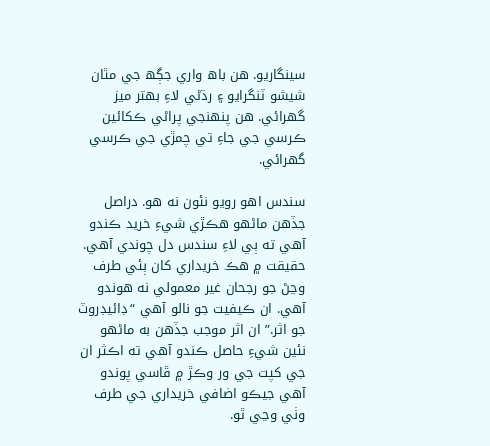سينگاريو. هن باھ واري جڳھ جي مٿان شيشو ٽنگرايو ۽ رڌڻي لاءِ بهتر ميز گھرائي. هن پنهنجي پراڻي ڪکائين ڪرسي جي جاءِ تي چمڙي جي ڪرسي گھرائي.

سندس اهو رويو نئون نه هو. دراصل جڏهن ماڻهو هڪڙي شيءِ خريد ڪندو آهي ته ٻي لاءِ سندس دل چوندي آهي. حقيقت ۾ هڪ خريداري کان ٻئي طرف وڃڻ جو رجحان غير معمولي نه هوندو آهي. ان ڪيفيت جو نالو آهي “ڊائيڊروٽ جو اثر.” ان اثر موجب جڏهن به ماڻهو نئين شيءِ حاصل ڪندو آهي ته اڪثر ان جي کپت جي ور وڪڙ ۾ ڦاسي پوندو آهي جيڪو اضافي خريداري جي طرف وٺي وڃي ٿو.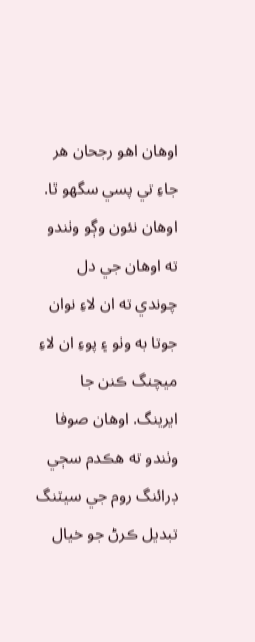اوهان اهو رجحان هر جاءِ تي پسي سگھو ٿا. اوهان نئون وڳو وٺندو ته اوهان جي دل چوندي ته ان لاءِ نوان جوتا به وٺو ۽ پوءِ ان لاءِ ميچنگ ڪنن جا ايرينگ. اوهان صوفا وٺندو ته هڪدم سڄي ڊرائنگ روم جي سيٽنگ تبديل ڪرڻ جو خيال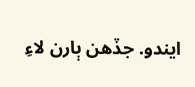ايندو. جڏهن ٻارن لاءِ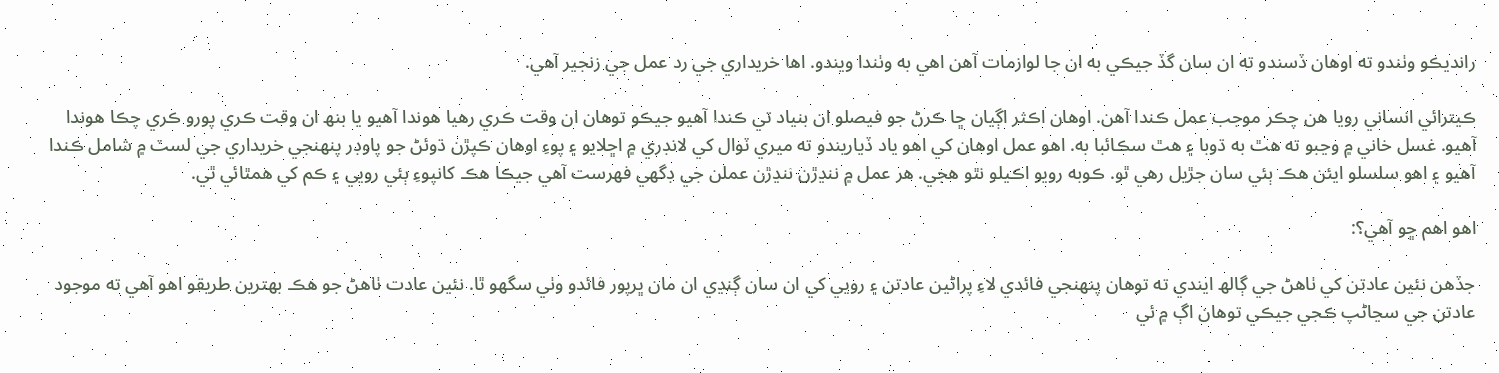رانديڪو وٺندو ته اوهان ڏسندو ته ان سان گڏ جيڪي به ان جا لوازمات آهن اهي به وٺندا ويندو. اها خريداري جي رد عمل جي زنجير آهي.

ڪيترائي انساني رويا هن چڪر موجب عمل ڪندا آهن. اوهان اڪثر اڳيان ڇا ڪرڻ جو فيصلو ان بنياد تي ڪندا آهيو جيڪو توهان ان وقت ڪري رهيا هوندا آهيو يا بنھ ان وقت ڪري پورو ڪري چڪا هوندا آهيو. غسل خاني ۾ وڃبو ته هٿ به ڌوبا ۽ هٿ سڪائبا به. اهو عمل اوهان کي اهو ياد ڏياريندو ته ميري ٽوال کي لانڊري ۾ اڇلايو ۽ پوءِ اوهان ڪپڙن ڌوئڻ جو پاوڊر پنهنجي خريداري جي لسٽ ۾ شامل ڪندا آهيو ۽ اهو سلسلو ايئن هڪ ٻئي سان جڙيل رهي ٿو. ڪوبه رويو اڪيلو نٿو هجي. هر عمل ۾ ننڍڙن ننڍڙن عملن جي ڊگھي فهرست آهي جيڪا هڪ کانپوءِ ٻئي رويي ۽ ڪم کي همٿائي ٿي.

اهو اهم ڇو آهي؟:

جڏهن نئين عادتن کي ٺاهڻ جي ڳالھ ايندي ته توهان پنهنجي فائدي لاءِ پراڻين عادتن ۽ رويي کي ان سان ڳنڍي ان مان ڀرپور فائدو وٺي سگھو ٿا. نئين عادت ٺاهڻ جو هڪ بهترين طريقو اهو آهي ته موجود عادتن جي سڃاڻپ ڪجي جيڪي توهان اڳ ۾ ئي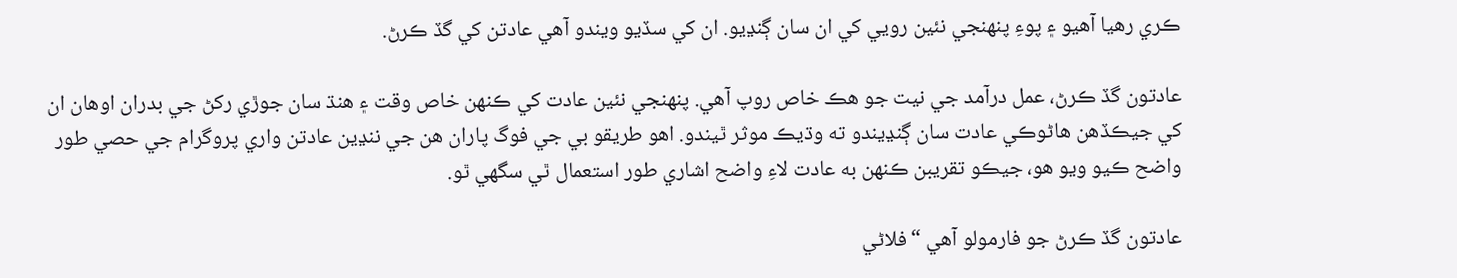ڪري رهيا آهيو ۽ پوءِ پنهنجي نئين رويي کي ان سان ڳنڍيو. ان کي سڏيو ويندو آهي عادتن کي گڏ ڪرڻ.

عادتون گڏ ڪرڻ، عمل درآمد جي نيت جو هڪ خاص روپ آهي. پنهنجي نئين عادت کي ڪنهن خاص وقت ۽ هنڌ سان جوڙي رکڻ جي بدران اوهان ان کي جيڪڏهن هاڻوڪي عادت سان ڳنڍيندو ته وڌيڪ موثر ٿيندو. اهو طريقو بي جي فوگ پاران هن جي ننڍين عادتن واري پروگرام جي حصي طور واضح ڪيو ويو هو، جيڪو تقريبن ڪنهن به عادت لاءِ واضح اشاري طور استعمال ٿي سگهي ٿو.

عادتون گڏ ڪرڻ جو فارمولو آهي “فلاڻي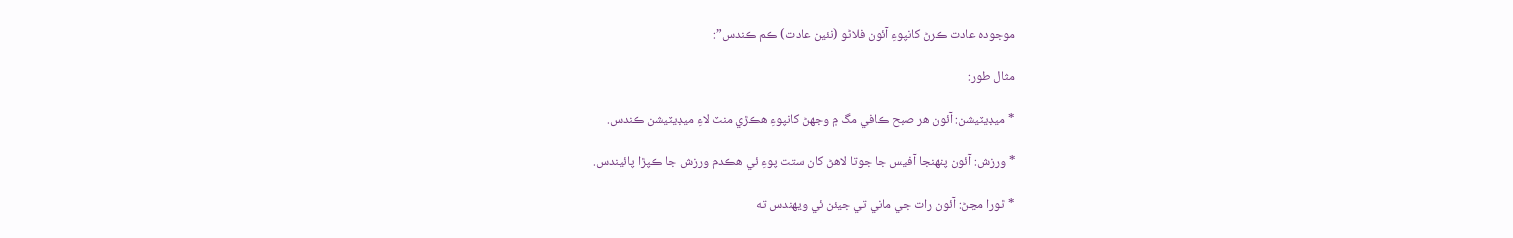موجوده عادت ڪرڻ کانپوءِ آئون فلاڻو (نئين عادت) ڪم ڪندس”:

مثال طور:

* ميڊيٽيشن: آئون هر صبح ڪافي مگ ۾ وجهڻ کانپوءِ هڪڙي منٽ لاءِ ميڊيٽيشن ڪندس.

* ورزش: آئون پنهنجا آفيس جا جوتا لاهڻ کان ستت پوءِ ئي هڪدم ورزش جا ڪپڙا پائيندس.

* ٿورا مڃڻ: آئون رات جي ماني تي جيئن ئي ويهندس ته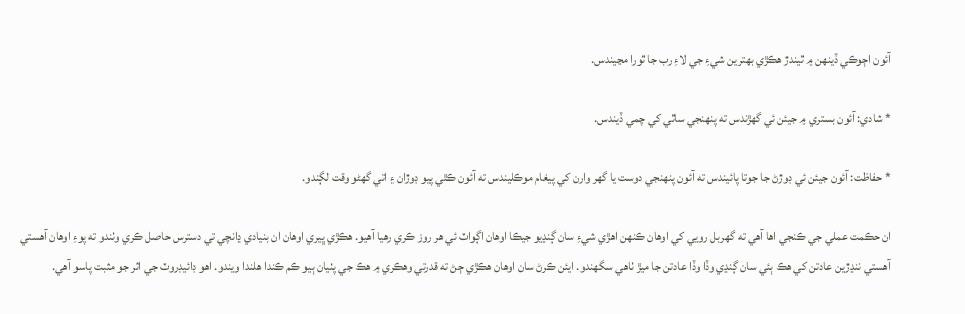آئون اڄوڪي ڏينهن ۾ ٿيندڙ هڪڙي بهترين شيءِ جي لاءِ رب جا ٿورا مڃيندس.

* شادي: آئون بستري ۾ جيئن ئي گھڙندس ته پنهنجي ساٿي کي چمي ڏيندس.

* حفاظت: آئون جيئن ئي ڊوڙڻ جا جوتا پائيندس ته آئون پنهنجي دوست يا گھر وارن کي پيغام موڪليندس ته آئون ڪٿي پيو ڊوڙان ۽ اتي گھڻو وقت لڳندو.

ان حڪمت عملي جي ڪنجي اها آهي ته گھربل رويي کي اوهان ڪنهن اهڙي شيءِ سان ڳنڍيو جيڪا اوهان اڳواٽ ئي هر روز ڪري رهيا آهيو. هڪڙي ڀيري اوهان ان بنيادي ڍانچي تي دسترس حاصل ڪري وٺندو ته پوءِ اوهان آهستي آهستي ننڍڙين عادتن کي هڪ ٻئي سان ڳنڍي وڏا وڏا عادتن جا ميڙ ٺاهي سگھندو. ايئن ڪرڻ سان اوهان هڪڙي ڄڻ ته قدرتي وهڪري ۾ هڪ جي پٺيان ٻيو ڪم ڪندا هلندا ويندو. اهو ڊائيڊروٽ جي اثر جو مثبت پاسو آهي.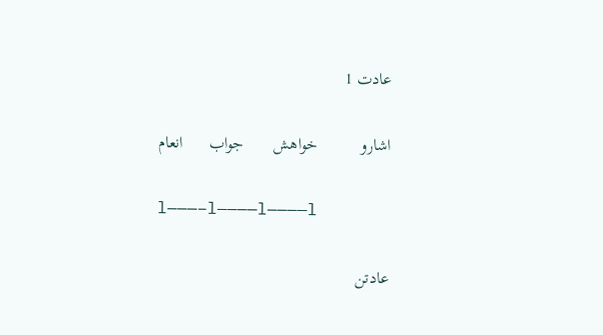عادت 1

اشارو          خواهش       جواب      انعام

l———–l————l————l

عادتن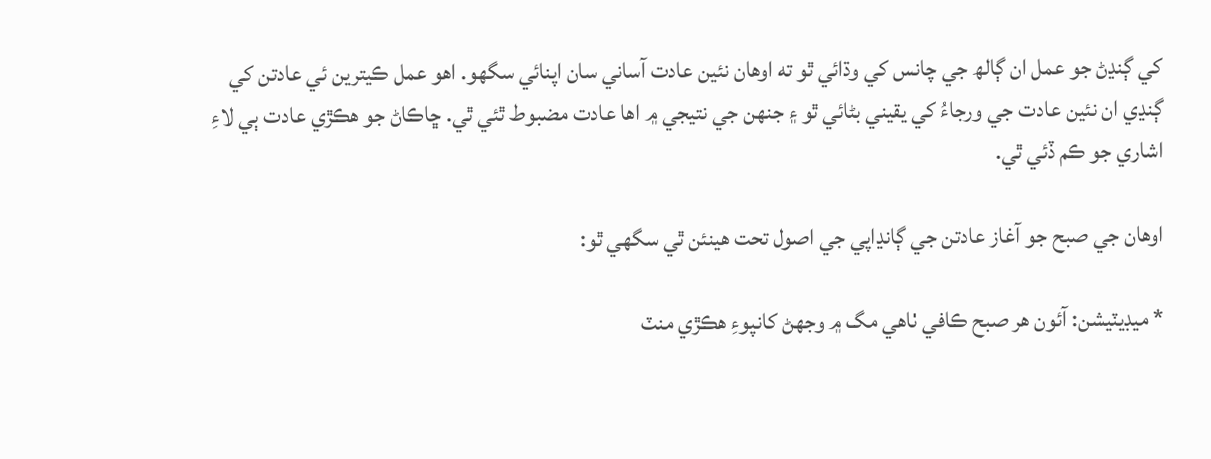کي ڳنڍڻ جو عمل ان ڳالھ جي چانس کي وڌائي ٿو ته اوهان نئين عادت آساني سان اپنائي سگھو. اهو عمل ڪيترين ئي عادتن کي ڳنڍي ان نئين عادت جي ورجاءُ کي يقيني بڻائي ٿو ۽ جنهن جي نتيجي ۾ اها عادت مضبوط ٿئي ٿي. ڇاڪاڻ جو هڪڙي عادت ٻي لاءِ اشاري جو ڪم ڏئي ٿي.

اوهان جي صبح جو آغاز عادتن جي ڳانڍاپي جي اصول تحت هينئن ٿي سگھي ٿو:

* ميڊيٽيشن: آئون هر صبح ڪافي ٺاهي مگ ۾ وجهڻ کانپوءِ هڪڙي منٽ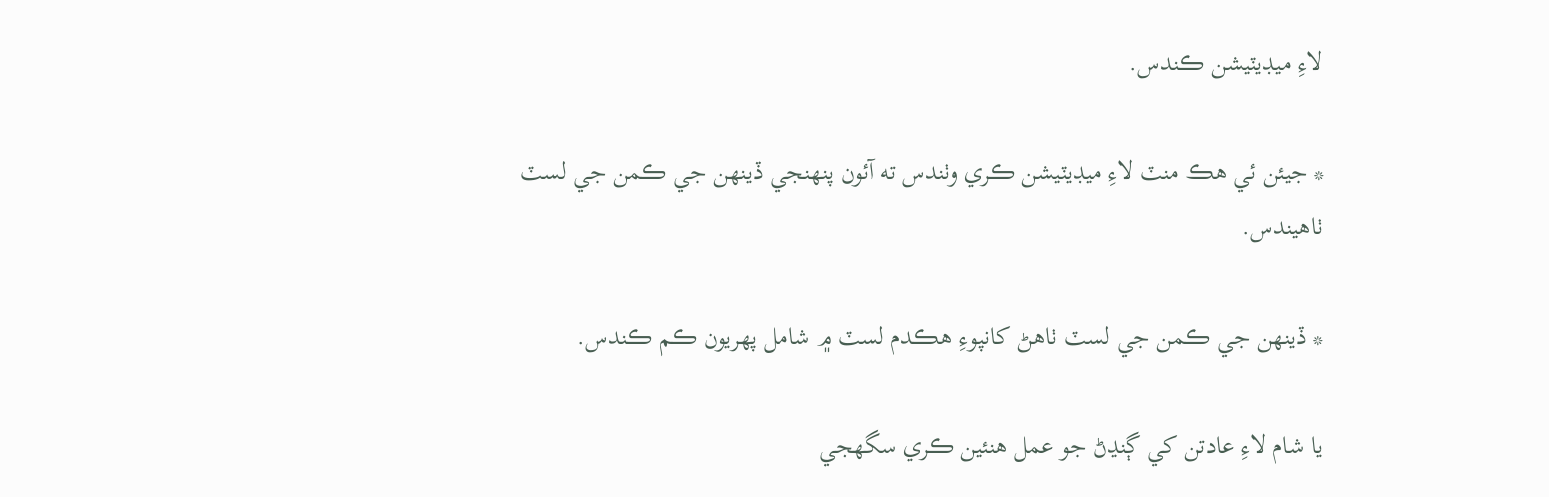لاءِ ميڊيٽيشن ڪندس.

* جيئن ئي هڪ منٽ لاءِ ميڊيٽيشن ڪري وٺندس ته آئون پنهنجي ڏينهن جي ڪمن جي لسٽ ٺاهيندس.

* ڏينهن جي ڪمن جي لسٽ ٺاهڻ کانپوءِ هڪدم لسٽ ۾ شامل پهريون ڪم ڪندس.

يا شام لاءِ عادتن کي ڳنڍڻ جو عمل هنئين ڪري سگھجي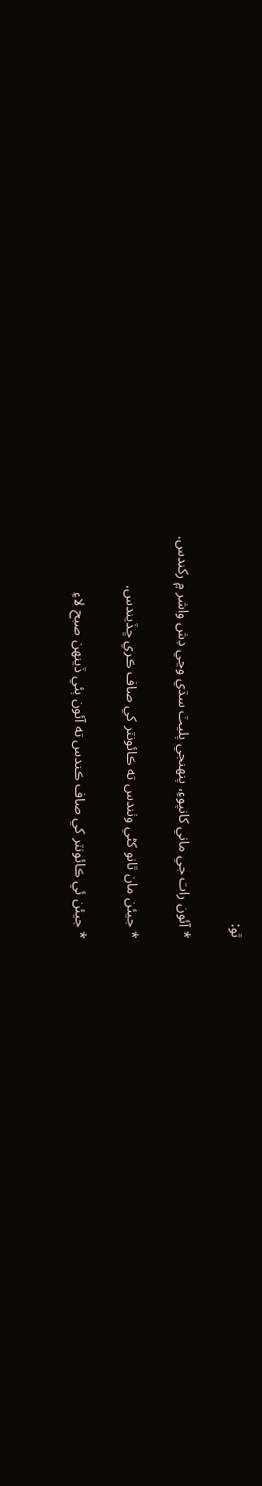ٿو:

* آئون رات جي ماني کانپوءِ، پنهنجي پليٽ سڌي وڃي ڊش واشر ۾ رکندس.

* جيئن مان ٿانو کڻي وٺندس ته ڪائونٽر کي صاف ڪري ڇڏيندس.

* جيئن ئي ڪائونٽر کي صاف ڪندس ته آئون ٻئي ڏينهن صبح لاءِ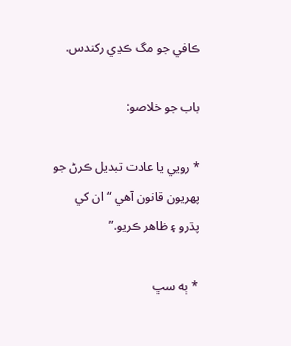ڪافي جو مگ ڪڍي رکندس.

باب جو خلاصو:

* رويي يا عادت تبديل ڪرڻ جو پهريون قانون آهي “ان کي پڌرو ۽ ظاهر ڪريو.”

* ٻه سڀ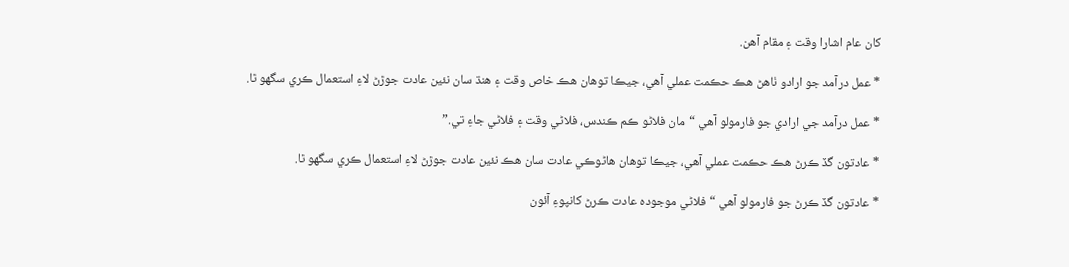کان عام اشارا وقت ۽ مقام آهن.

* عمل درآمد جو ارادو ٺاهڻ هڪ حڪمت عملي آهي، جيڪا توهان هڪ خاص وقت ۽ هنڌ سان نئين عادت جوڙڻ لاءِ استعمال ڪري سگهو ٿا.

* عمل درآمد جي ارادي جو فارمولو آهي “مان فلاڻو ڪم ڪندس، فلاڻي وقت ۽ فلاڻي جاءِ تي.”

* عادتون گڏ ڪرڻ هڪ حڪمت عملي آهي، جيڪا توهان هاڻوڪي عادت سان هڪ نئين عادت جوڙڻ لاءِ استعمال ڪري سگهو ٿا.

* عادتون گڏ ڪرڻ جو فارمولو آهي “فلاڻي موجوده عادت ڪرڻ کانپوءِ آئون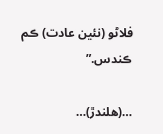فلاڻو (نئين عادت) ڪم ڪندس.”

…(هلندڙ)…